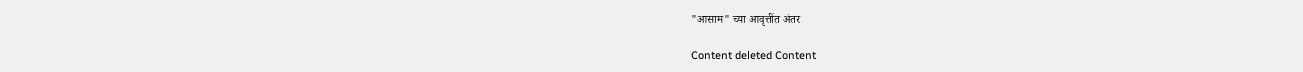"आसाम" च्या आवृत्तींत अंतर

Content deleted Content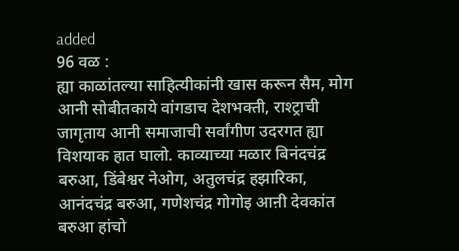added
96 वळ :
ह्या काळांतल्या साहित्यीकांनी खास करून सैम, मोग आनी सोबीतकाये वांगडाच देशभक्ती, राश्ट्राची जागृताय आनी समाजाची सर्वांगीण उदरगत ह्या विशयाक हात घालो. काव्याच्या मळार बिनंदचंद्र बरुआ, डिंबेश्वर नेओग, अतुलचंद्र हझारिका, आनंदचंद्र बरुआ, गणेशचंद्र गोगोइ आऩी देवकांत बरुआ हांचो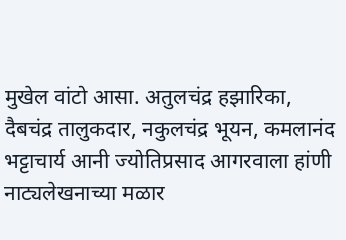मुखेल वांटो आसा. अतुलचंद्र हझारिका, दैबचंद्र तालुकदार, नकुलचंद्र भूयन, कमलानंद भट्टाचार्य आनी ज्योतिप्रसाद आगरवाला हांणी नाट्यलेखनाच्या मळार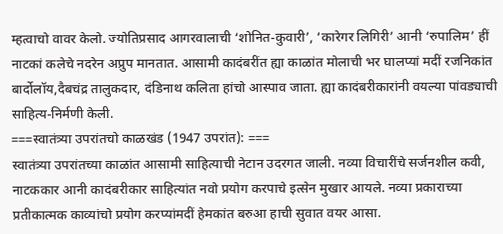म्हत्वाचो वावर केलो. ज्योतिप्रसाद आगरवालाची ‘शोनित-कुवारी’, ‘कारेगर लिगिरी’ आनी ‘रुपालिम’ हीं नाटकां कलेचे नदरेन अप्रुप मानतात. आसामी कादंबरींत ह्या काळांत मोलाची भर घालप्यां मदीं रजनिकांत बार्दोलॉय,दैबचंद्र तालुकदार, दंडिनाथ कलिता हांचो आस्पाव जाता. ह्या कादंबरीकारांनी वयल्या पांवड्याची साहित्य-निर्मणी केली.
===स्वातंत्र्या उपरांतचो काळखंड (1947 उपरांत): ===
स्वातंत्र्या उपरांतच्या काळांत आसामी साहित्याची नेटान उदरगत जाली. नव्या विचारींचे सर्जनशील कवी, नाटककार आनी कादंबरीकार साहित्यांत नवो प्रयोग करपाचे इत्सेन मुखार आयले. नव्या प्रकाराच्या प्रतीकात्मक काव्यांचो प्रयोग करप्यांमदीं हेमकांत बरुआ हाची सुवात वयर आसा.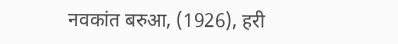नवकांत बरुआ, (1926), हरी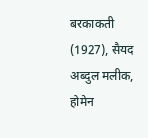बरकाकती (1927), सैयद अब्दुल मलीक, होमेन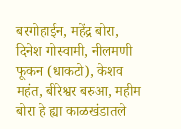बरगोहाईन, महेंद्र बोरा, दिनेश गोस्वामी, नीलमणी फूकन (धाकटो), केशव महंत, बीरेश्वर बरुआ, महीम बोरा हे ह्या काळखंडातले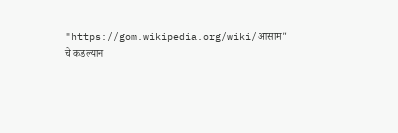"https://gom.wikipedia.org/wiki/आसाम" चे कडल्यान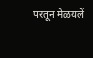परतून मेळयलें